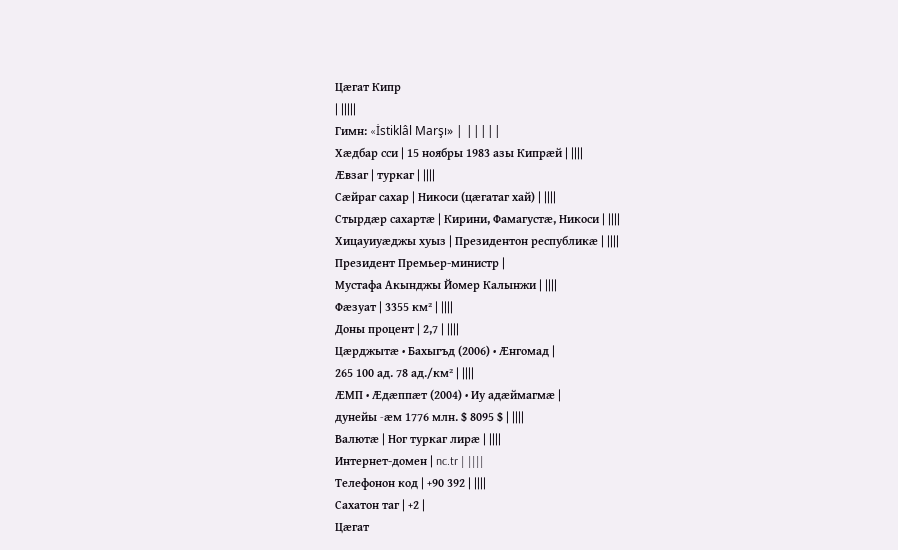Цæгат Кипр
| |||||
Гимн: «İstiklâl Marşı» | |||||
Хæдбар сси | 15 ноябры 1983 азы Кипрæй | ||||
Æвзаг | туркаг | ||||
Сæйраг сахар | Никоси (цæгатаг хай) | ||||
Стырдæр сахартæ | Кирини, Фамагустæ, Никоси | ||||
Хицауиуæджы хуыз | Президентон республикæ | ||||
Президент Премьер-министр |
Мустафа Акынджы Йомер Калынжи | ||||
Фæзуат | 3355 км² | ||||
Доны процент | 2,7 | ||||
Цæрджытæ • Бахыгъд (2006) • Æнгомад |
265 100 ад. 78 ад./км² | ||||
ÆМП • Æдæппæт (2004) • Иу адæймагмæ |
дунейы -æм 1776 млн. $ 8095 $ | ||||
Валютæ | Ног туркаг лирæ | ||||
Интернет-домен | nc.tr | ||||
Телефонон код | +90 392 | ||||
Сахатон таг | +2 |
Цæгат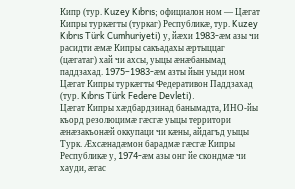Кипр (тур. Kuzey Kıbrıs; официалон ном — Цæгат Кипры туркæгты (туркаг) Республикæ, тур. Kuzey Kıbrıs Türk Cumhuriyeti) у, йæхи 1983-æм азы чи расидти æмæ Кипры сакъадахы æртыццаг (цæгатаг) хай чи ахсы, уыцы æнæбанымад паддзахад. 1975–1983-æм азты йын уыди ном Цæгат Кипры туркæгты Федеративон Паддзахад (тур. Kıbrıs Türk Federe Devleti).
Цæгат Кипры хæдбардзинад банымадта, ИНО-йы къорд резолюцимæ гæсгæ уыцы территори æнæзакъонæй оккупаци чи кæны, айдагъд уыцы Турк. Æхсæнадæмон барадмæ гæсгæ Кипры Республикæ у, 1974-æм азы онг йе скондмæ чи хауди, æгас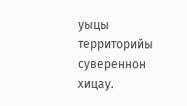уыцы территорийы сувереннон хицау.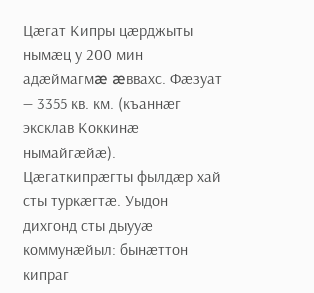Цæгат Кипры цæрджыты нымæц у 200 мин адæймагмæ æввахс. Фæзуат — 3355 кв. км. (къаннæг эксклав Коккинæ нымайгæйæ).
Цæгаткипрæгты фылдæр хай сты туркæгтæ. Уыдон дихгонд сты дыууæ коммунæйыл: бынæттон кипраг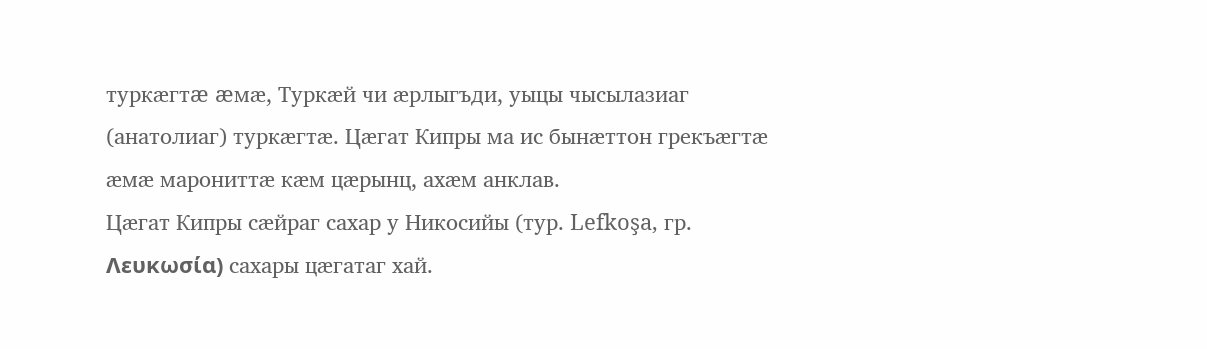туркæгтæ æмæ, Туркæй чи æрлыгъди, уыцы чысылазиаг (анатолиаг) туркæгтæ. Цæгат Кипры ма ис бынæттон грекъæгтæ æмæ марониттæ кæм цæрынц, ахæм анклав.
Цæгат Кипры сæйраг сахар у Никосийы (тур. Lefkoşa, гр. Λευκωσία) сахары цæгатаг хай.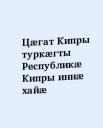Цæгат Кипры туркæгты Республикæ Кипры иннæ хайæ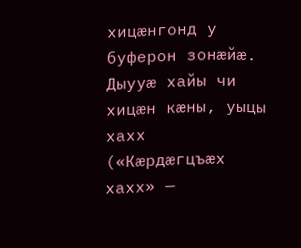хицæнгонд у буферон зонæйæ. Дыууæ хайы чи хицæн кæны, уыцы хахх («Кæрдæгцъæх хахх» —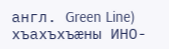англ. Green Line) хъахъхъæны ИНО-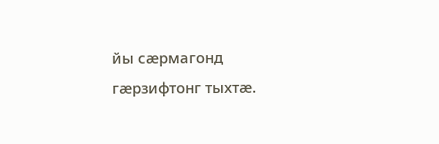йы сæрмагонд гæрзифтонг тыхтæ.